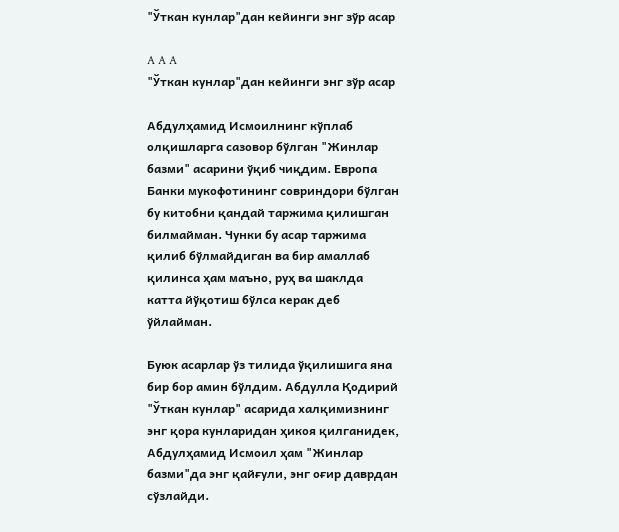"Ўткан кунлар"дан кейинги энг зўр асар

A A A
"Ўткан кунлар"дан кейинги энг зўр асар

Абдулҳамид Исмоилнинг кўплаб олқишларга сазовор бўлган "Жинлар базми" асарини ўқиб чиқдим. Европа Банки мукофотининг совриндори бўлган бу китобни қандай таржима қилишган билмайман. Чунки бу асар таржима қилиб бўлмайдиган ва бир амаллаб қилинса ҳам маъно, руҳ ва шаклда катта йўқотиш бўлса керак деб ўйлайман.

Буюк асарлар ўз тилида ўқилишига яна бир бор амин бўлдим. Абдулла Қодирий "Ўткан кунлар" асарида халқимизнинг энг қора кунларидан ҳикоя қилганидек, Абдулҳамид Исмоил ҳам "Жинлар базми"да энг қайғули, энг оғир даврдан сўзлайди.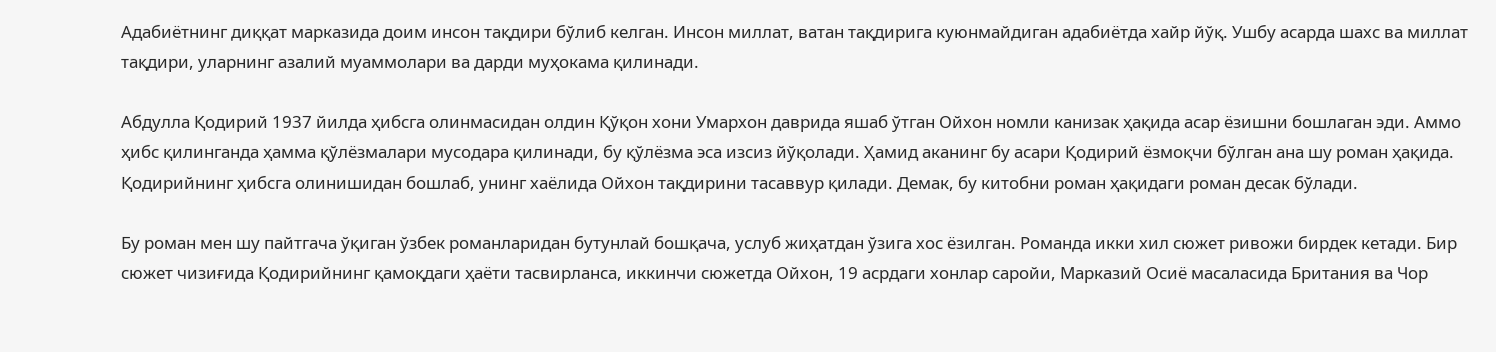Адабиётнинг диққат марказида доим инсон тақдири бўлиб келган. Инсон миллат, ватан тақдирига куюнмайдиган адабиётда хайр йўқ. Ушбу асарда шахс ва миллат тақдири, уларнинг азалий муаммолари ва дарди муҳокама қилинади.

Абдулла Қодирий 1937 йилда ҳибсга олинмасидан олдин Қўқон хони Умархон даврида яшаб ўтган Ойхон номли канизак ҳақида асар ёзишни бошлаган эди. Аммо ҳибс қилинганда ҳамма қўлёзмалари мусодара қилинади, бу қўлёзма эса изсиз йўқолади. Ҳамид аканинг бу асари Қодирий ёзмоқчи бўлган ана шу роман ҳақида. Қодирийнинг ҳибсга олинишидан бошлаб, унинг хаёлида Ойхон тақдирини тасаввур қилади. Демак, бу китобни роман ҳақидаги роман десак бўлади.

Бу роман мен шу пайтгача ўқиган ўзбек романларидан бутунлай бошқача, услуб жиҳатдан ўзига хос ёзилган. Романда икки хил сюжет ривожи бирдек кетади. Бир сюжет чизиғида Қодирийнинг қамоқдаги ҳаёти тасвирланса, иккинчи сюжетда Ойхон, 19 асрдаги хонлар саройи, Марказий Осиё масаласида Британия ва Чор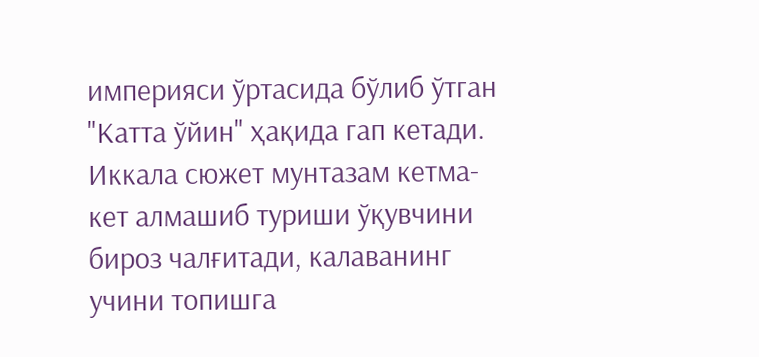империяси ўртасида бўлиб ўтган "Катта ўйин" ҳақида гап кетади. Иккала сюжет мунтазам кетма-кет алмашиб туриши ўқувчини бироз чалғитади, калаванинг учини топишга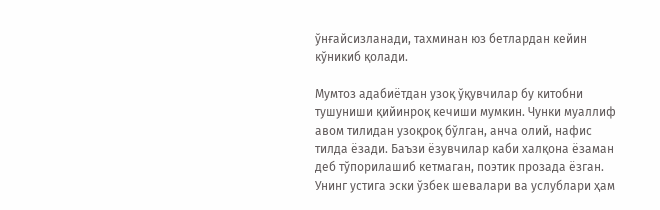ўнғайсизланади, тахминан юз бетлардан кейин кўникиб қолади.

Мумтоз адабиётдан узоқ ўқувчилар бу китобни тушуниши қийинроқ кечиши мумкин. Чунки муаллиф авом тилидан узоқроқ бўлган, анча олий, нафис тилда ёзади. Баъзи ёзувчилар каби халқона ёзаман деб тўпорилашиб кетмаган, поэтик прозада ёзган. Унинг устига эски ўзбек шевалари ва услублари ҳам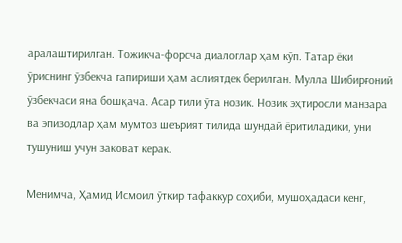аралаштирилган. Тожикча-форсча диалоглар ҳам кўп. Татар ёки ўриснинг ўзбекча гапириши ҳам аслиятдек берилган. Мулла Шибирғоний ўзбекчаси яна бошқача. Асар тили ўта нозик. Нозик эҳтиросли манзара ва эпизодлар ҳам мумтоз шеърият тилида шундай ёритиладики, уни тушуниш учун заковат керак.

Менимча, Ҳамид Исмоил ўткир тафаккур соҳиби, мушоҳадаси кенг,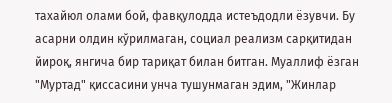тахайюл олами бой, фавқулодда истеъдодли ёзувчи. Бу асарни олдин кўрилмаган, социал реализм сарқитидан йироқ, янгича бир тариқат билан битган. Муаллиф ёзган "Муртад" қиссасини унча тушунмаган эдим, "Жинлар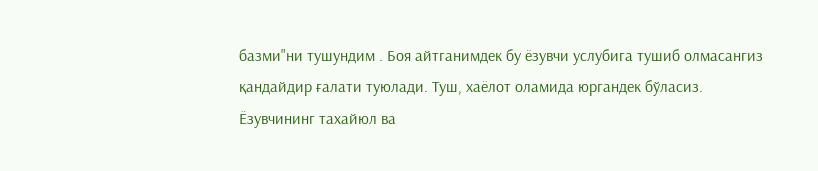базми"ни тушундим . Боя айтганимдек бу ёзувчи услубига тушиб олмасангиз қандайдир ғалати туюлади. Туш, хаёлот оламида юргандек бўласиз. Ёзувчининг тахайюл ва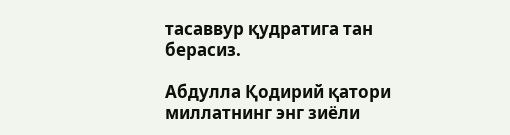тасаввур қудратига тан берасиз.

Абдулла Қодирий қатори миллатнинг энг зиёли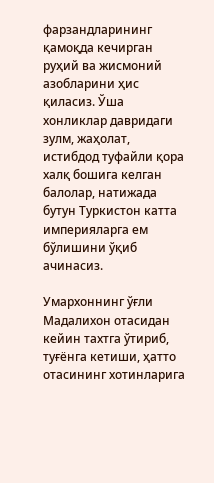фарзандларининг қамоқда кечирган руҳий ва жисмоний азобларини ҳис қиласиз. Ўша хонликлар давридаги зулм, жаҳолат, истибдод туфайли қора халқ бошига келган балолар, натижада бутун Туркистон катта империяларга ем бўлишини ўқиб ачинасиз.

Умархоннинг ўғли Мадалихон отасидан кейин тахтга ўтириб, туғёнга кетиши, ҳатто отасининг хотинларига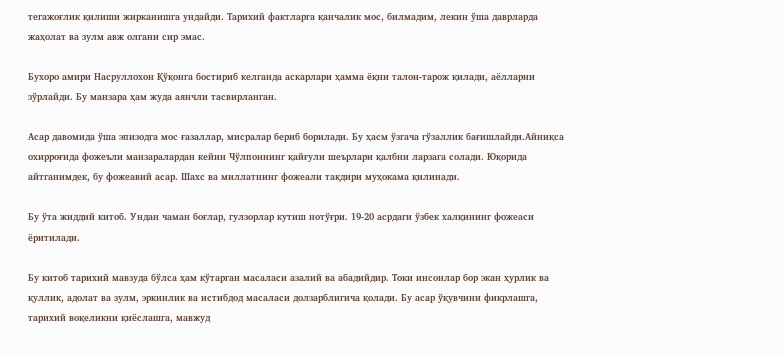тегажоғлик қилиши жирканишга ундайди. Тарихий фактларга қанчалик мос, билмадим, лекин ўша даврларда жаҳолат ва зулм авж олгани сир эмас.

Бухоро амири Насруллохон Қўқонга бостириб келганда аскарлари ҳамма ёқни талон-тарож қилади, аёлларни зўрлайди. Бу манзара ҳам жуда аянчли тасвирланган.

Асар давомида ўша эпизодга мос ғазаллар, мисралар бериб борилади. Бу ҳасм ўзгача гўзаллик бағишлайди.Айниқса охирроғида фожеъли манзаралардан кейин Чўлпоннинг қайғули шеърлари қалбни ларзага солади. Юқорида айтганимдек, бу фожеавий асар. Шахс ва миллатнинг фожеали тақдири муҳокама қилинади.

Бу ўта жиддий китоб. Ундан чаман боғлар, гулзорлар кутиш нотўғри. 19-20 асрдаги ўзбек халқининг фожеаси ёритилади.

Бу китоб тарихий мавзуда бўлса ҳам кўтарган масаласи азалий ва абадийдир. Токи инсонлар бор экан ҳурлик ва қуллик, адолат ва зулм, эркинлик ва истибдод масаласи долзарблигича қолади. Бу асар ўқувчини фикрлашга, тарихий воқеликни қиёслашга, мавжуд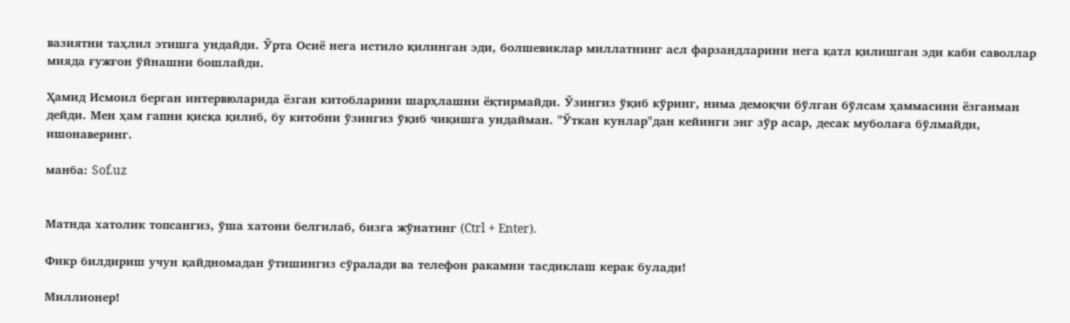вазиятни таҳлил этишга ундайди. Ўрта Осиё нега истило қилинган эди, болшевиклар миллатнинг асл фарзандларини нега қатл қилишган эди каби саволлар мияда ғужғон ўйнашни бошлайди.

Ҳамид Исмоил берган интервюларида ёзган китобларини шарҳлашни ёқтирмайди. Ўзингиз ўқиб кўринг, нима демоқчи бўлган бўлсам ҳаммасини ёзганман дейди. Мен ҳам гапни қисқа қилиб, бу китобни ўзингиз ўқиб чиқишга ундайман. "Ўткан кунлар"дан кейинги энг зўр асар, десак муболаға бўлмайди, ишонаверинг.

манба: Sof.uz


Матнда хатолик топсангиз, ўша хатони белгилаб, бизга жўнатинг (Ctrl + Enter).

Фикр билдириш учун қайдномадан ўтишингиз сўралади ва телефон ракамни тасдиклаш керак булади!

Миллионер!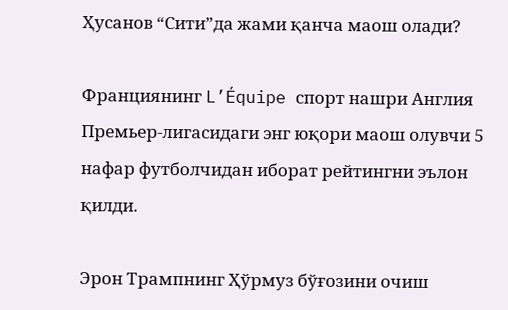Ҳусанов “Сити”да жами қанча маош олади?

Франциянинг L’Équipe спорт нашри Англия Премьер-лигасидаги энг юқори маош олувчи 5 нафар футболчидан иборат рейтингни эълон қилди.

Эрон Трампнинг Ҳўрмуз бўғозини очиш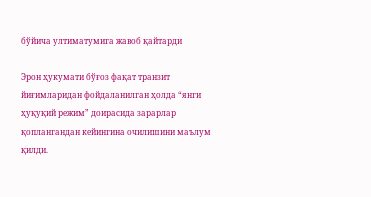бўйича ултиматумига жавоб қайтарди

Эрон ҳукумати бўғоз фақат транзит йиғимларидан фойдаланилган ҳолда “янги ҳуқуқий режим” доирасида зарарлар қоплангандан кейингина очилишини маълум қилди.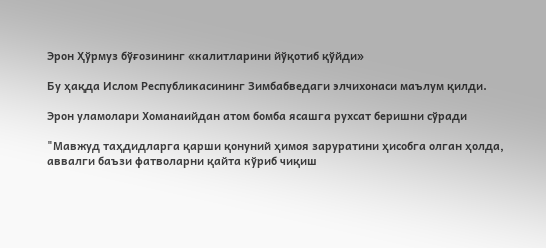Эрон Ҳўрмуз бўғозининг «калитларини йўқотиб қўйди»

Бу ҳақда Ислом Республикасининг Зимбабведаги элчихонаси маълум қилди.

Эрон уламолари Хоманаийдан атом бомба ясашга рухсат беришни сўради

"Мавжуд таҳдидларга қарши қонуний ҳимоя заруратини ҳисобга олган ҳолда, аввалги баъзи фатволарни қайта кўриб чиқиш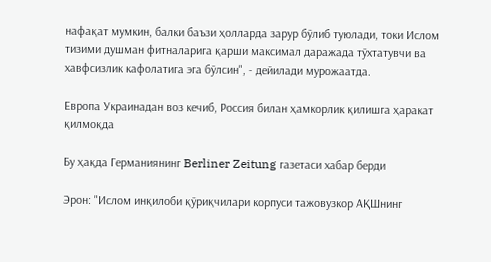нафақат мумкин, балки баъзи ҳолларда зарур бўлиб туюлади, токи Ислом тизими душман фитналарига қарши максимал даражада тўхтатувчи ва хавфсизлик кафолатига эга бўлсин", - дейилади мурожаатда.

Европа Украинадан воз кечиб, Россия билан ҳамкорлик қилишга ҳаракат қилмоқда

Бу ҳақда Германиянинг Berliner Zeitung газетаси хабар берди

Эрон: "Ислом инқилоби қўриқчилари корпуси тажовузкор АҚШнинг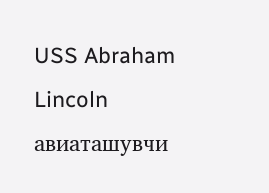USS Abraham Lincoln авиаташувчи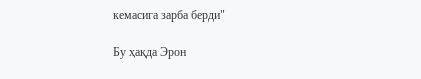кемасига зарба берди"

Бу ҳақда Эрон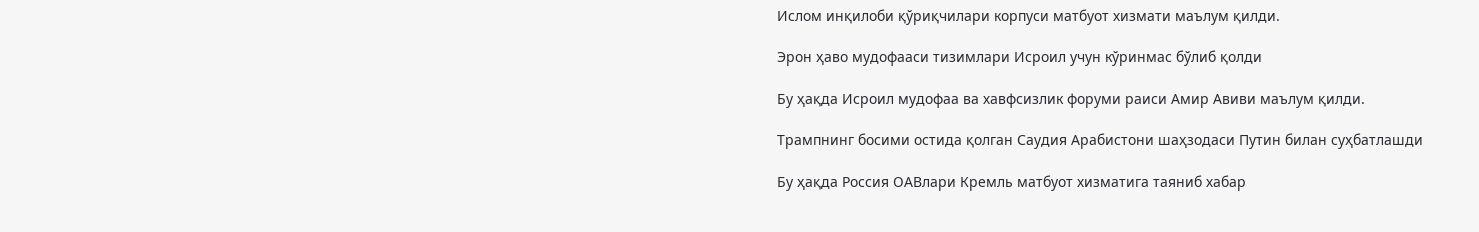Ислом инқилоби қўриқчилари корпуси матбуот хизмати маълум қилди.

Эрон ҳаво мудофааси тизимлари Исроил учун кўринмас бўлиб қолди

Бу ҳақда Исроил мудофаа ва хавфсизлик форуми раиси Амир Авиви маълум қилди.

Трампнинг босими остида қолган Саудия Арабистони шаҳзодаси Путин билан суҳбатлашди

Бу ҳақда Россия ОАВлари Кремль матбуот хизматига таяниб хабар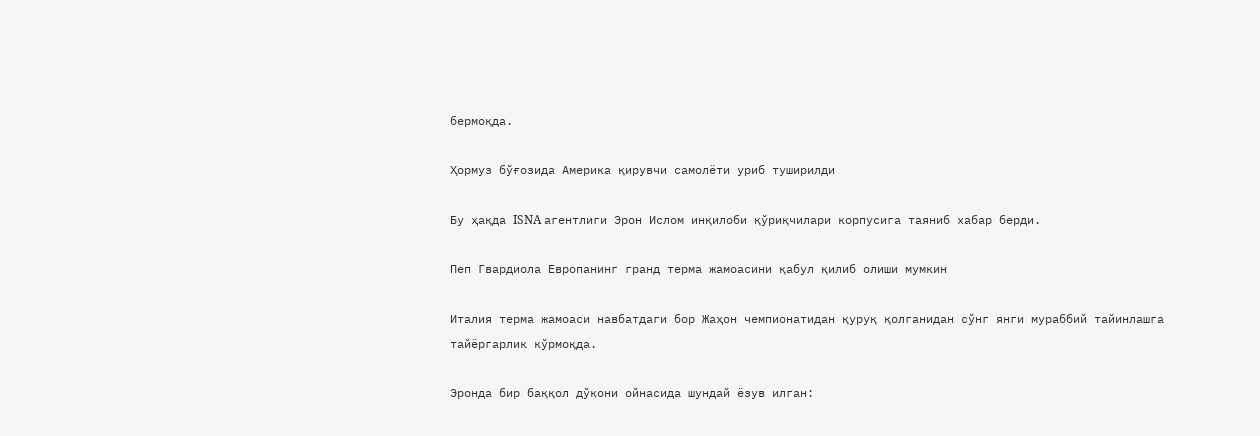бермоқда.

Ҳормуз бўғозида Америка қирувчи самолёти уриб туширилди

Бу ҳақда ISNA агентлиги Эрон Ислом инқилоби қўриқчилари корпусига таяниб хабар берди.

Пеп Гвардиола Европанинг гранд терма жамоасини қабул қилиб олиши мумкин

Италия терма жамоаси навбатдаги бор Жаҳон чемпионатидан қуруқ қолганидан сўнг янги мураббий тайинлашга тайёргарлик кўрмоқда.

Эронда бир баққол дўкони ойнасида шундай ёзув илган: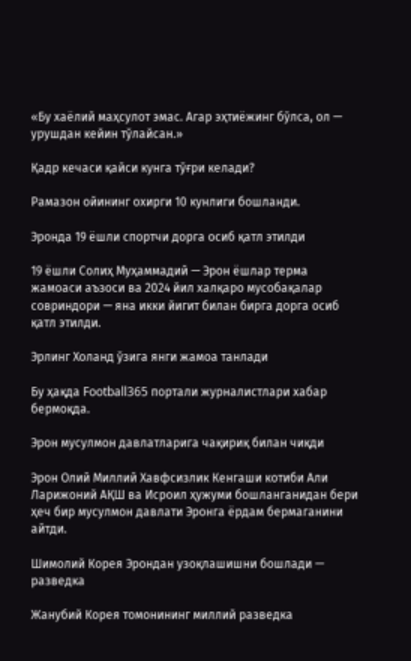«Бу хаёлий маҳсулот эмас. Агар эҳтиёжинг бўлса, ол — урушдан кейин тўлайсан.»

Қадр кечаси қайси кунга тўғри келади?

Рамазон ойининг охирги 10 кунлиги бошланди.

Эронда 19 ёшли спортчи дорга осиб қатл этилди

19 ёшли Солиҳ Муҳаммадий — Эрон ёшлар терма жамоаси аъзоси ва 2024 йил халқаро мусобақалар совриндори — яна икки йигит билан бирга дорга осиб қатл этилди.

Эрлинг Холанд ўзига янги жамоа танлади

Бу ҳақда Football365 портали журналистлари хабар бермоқда.

Эрон мусулмон давлатларига чақириқ билан чиқди

Эрон Олий Миллий Хавфсизлик Кенгаши котиби Али Ларижоний АҚШ ва Исроил ҳужуми бошланганидан бери ҳеч бир мусулмон давлати Эронга ёрдам бермаганини айтди.

Шимолий Корея Эрондан узоқлашишни бошлади — разведка

Жанубий Корея томонининг миллий разведка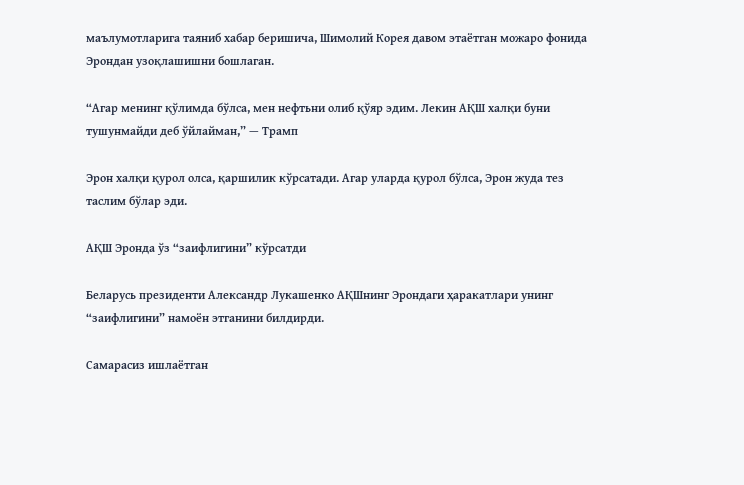маълумотларига таяниб хабар беришича, Шимолий Корея давом этаётган можаро фонида Эрондан узоқлашишни бошлаган.

“Агар менинг қўлимда бўлса, мен нефтьни олиб қўяр эдим. Лекин АҚШ халқи буни тушунмайди деб ўйлайман,” — Трамп

Эрон халқи қурол олса, қаршилик кўрсатади. Агар уларда қурол бўлса, Эрон жуда тез таслим бўлар эди.

АҚШ Эронда ўз “заифлигини” кўрсатди

Беларусь президенти Александр Лукашенко АҚШнинг Эрондаги ҳаракатлари унинг “заифлигини” намоён этганини билдирди.

Самарасиз ишлаётган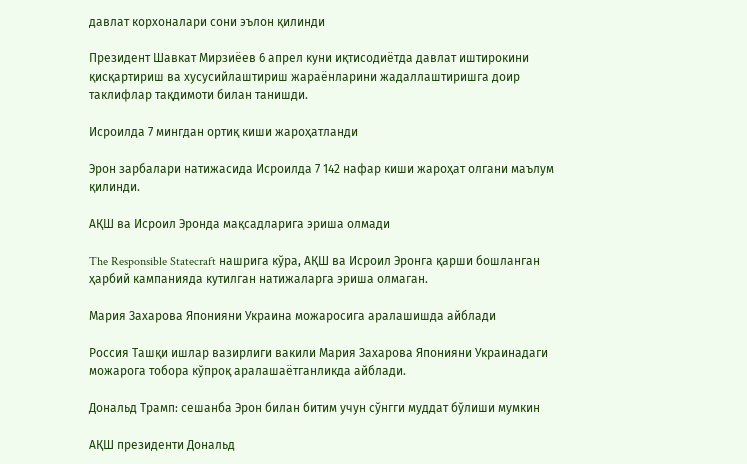давлат корхоналари сони эълон қилинди

Президент Шавкат Мирзиёев 6 апрел куни иқтисодиётда давлат иштирокини қисқартириш ва хусусийлаштириш жараёнларини жадаллаштиришга доир таклифлар тақдимоти билан танишди.

Исроилда 7 мингдан ортиқ киши жароҳатланди

Эрон зарбалари натижасида Исроилда 7 142 нафар киши жароҳат олгани маълум қилинди.

АҚШ ва Исроил Эронда мақсадларига эриша олмади

The Responsible Statecraft нашрига кўра, АҚШ ва Исроил Эронга қарши бошланган ҳарбий кампанияда кутилган натижаларга эриша олмаган.

Мария Захарова Японияни Украина можаросига аралашишда айблади

Россия Ташқи ишлар вазирлиги вакили Мария Захарова Японияни Украинадаги можарога тобора кўпроқ аралашаётганликда айблади.

Дональд Трамп: сешанба Эрон билан битим учун сўнгги муддат бўлиши мумкин

АҚШ президенти Дональд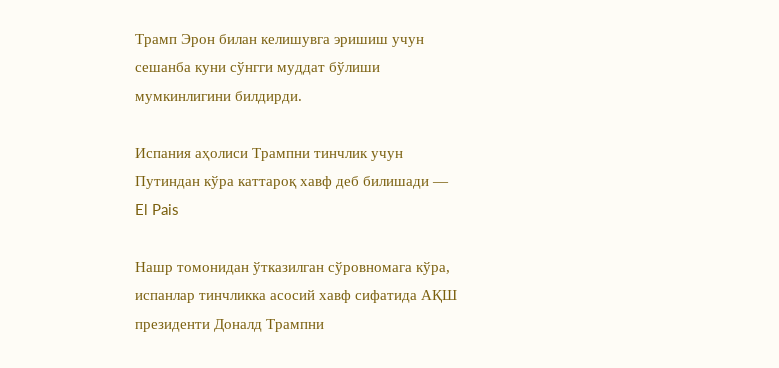Трамп Эрон билан келишувга эришиш учун сешанба куни сўнгги муддат бўлиши мумкинлигини билдирди.

Испания аҳолиси Трампни тинчлик учун Путиндан кўра каттароқ хавф деб билишади — El Pais

Нашр томонидан ўтказилган сўровномага кўра, испанлар тинчликка асосий хавф сифатида АҚШ президенти Доналд Трампни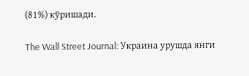(81%) кўришади.

The Wall Street Journal: Украина урушда янги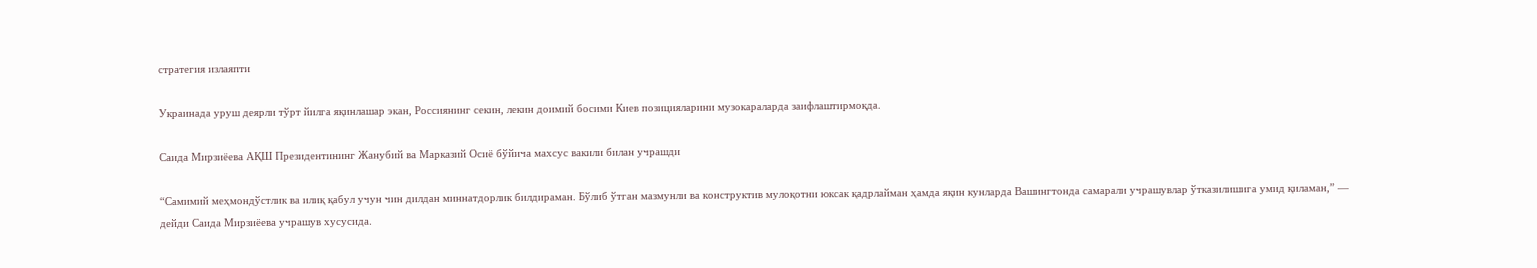стратегия излаяпти

Украинада уруш деярли тўрт йилга яқинлашар экан, Россиянинг секин, лекин доимий босими Киев позицияларини музокараларда заифлаштирмоқда.

Саида Мирзиёева АҚШ Президентининг Жанубий ва Марказий Осиё бўйича махсус вакили билан учрашди

“Самимий меҳмондўстлик ва илиқ қабул учун чин дилдан миннатдорлик билдираман. Бўлиб ўтган мазмунли ва конструктив мулоқотни юксак қадрлайман ҳамда яқин кунларда Вашингтонда самарали учрашувлар ўтказилишига умид қиламан,” — дейди Саида Мирзиёева учрашув хусусида.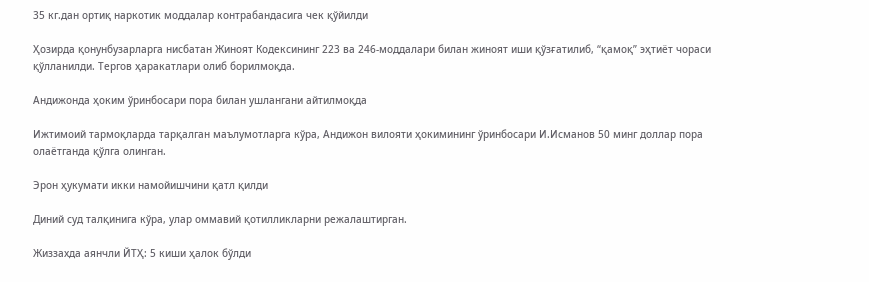35 кг.дан ортиқ наркотик моддалар контрабандасига чек қўйилди

Ҳозирда қонунбузарларга нисбатан Жиноят Кодексининг 223 ва 246-моддалари билан жиноят иши қўзғатилиб, “қамоқ” эҳтиёт чораси қўлланилди. Тергов ҳаракатлари олиб борилмоқда.

Андижонда ҳоким ўринбосари пора билан ушлангани айтилмоқда

Ижтимоий тармоқларда тарқалган маълумотларга кўра, Андижон вилояти ҳокимининг ўринбосари И.Исманов 50 минг доллар пора олаётганда қўлга олинган.

Эрон ҳукумати икки намойишчини қатл қилди

Диний суд талқинига кўра, улар оммавий қотилликларни режалаштирган.

Жиззахда аянчли ЙТҲ: 5 киши ҳалок бўлди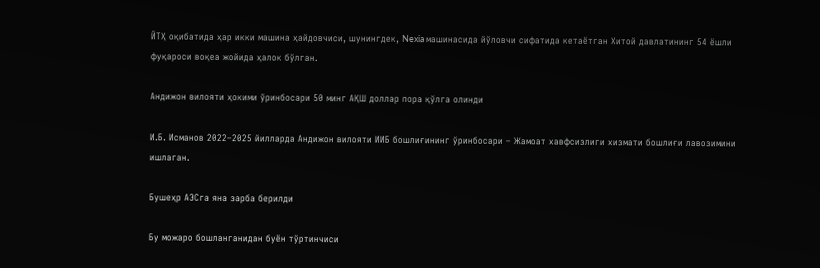ЙТҲ оқибатида ҳар икки машина ҳайдовчиси, шунингдек, Nexia машинасида йўловчи сифатида кетаётган Хитой давлатининг 54 ёшли фуқароси воқеа жойида ҳалок бўлган.

Андижон вилояти ҳокими ўринбосари 50 минг АҚШ доллар пора қўлга олинди

И.Б. Исманов 2022–2025 йилларда Андижон вилояти ИИБ бошлиғининг ўринбосари – Жамоат хавфсизлиги хизмати бошлиғи лавозимини ишлаган.

Бушеҳр АЭСга яна зарба берилди

Бу можаро бошланганидан буён тўртинчиси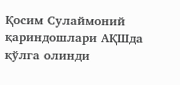Қосим Сулаймоний қариндошлари АҚШда қўлга олинди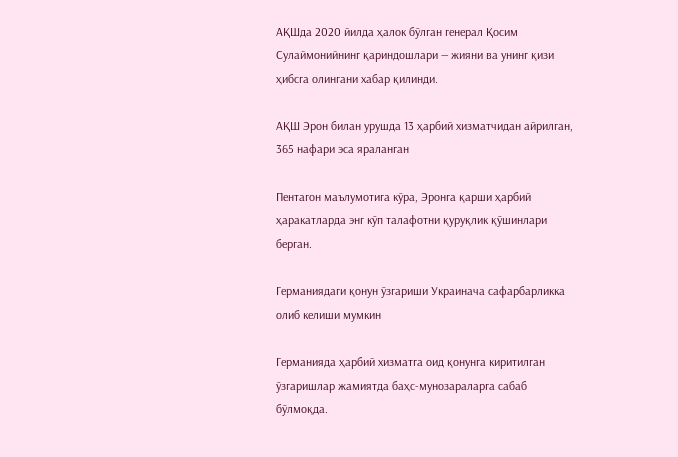АҚШда 2020 йилда ҳалок бўлган генерал Қосим Сулаймонийнинг қариндошлари — жияни ва унинг қизи ҳибсга олингани хабар қилинди.

АҚШ Эрон билан урушда 13 ҳарбий хизматчидан айрилган, 365 нафари эса яраланган

Пентагон маълумотига кўра, Эронга қарши ҳарбий ҳаракатларда энг кўп талафотни қуруқлик қўшинлари берган.

Германиядаги қонун ўзгариши Украинача сафарбарликка олиб келиши мумкин

Германияда ҳарбий хизматга оид қонунга киритилган ўзгаришлар жамиятда баҳс-мунозараларга сабаб бўлмоқда.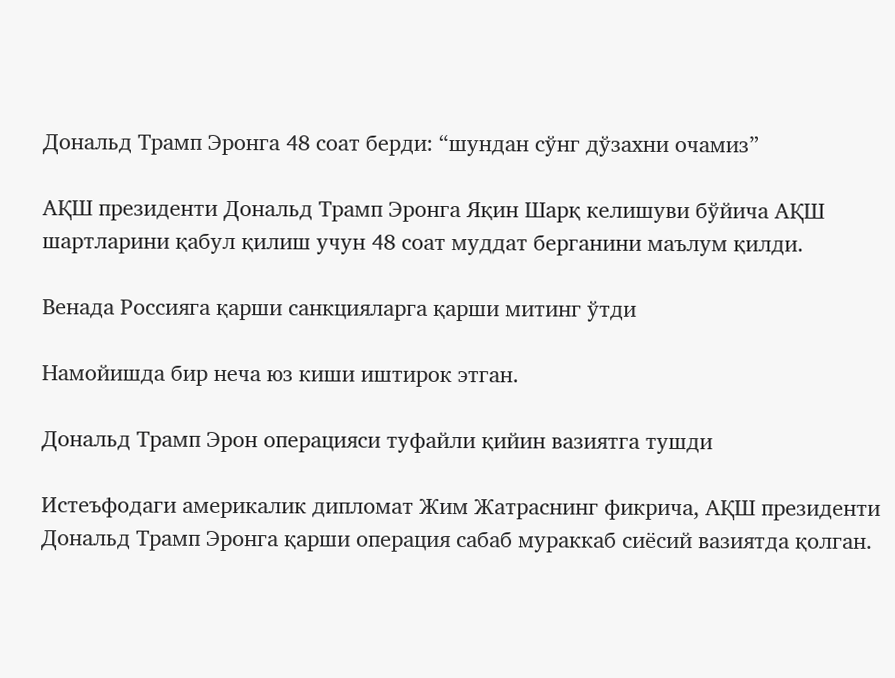Дональд Трамп Эронга 48 соат берди: “шундан сўнг дўзахни очамиз”

АҚШ президенти Дональд Трамп Эронга Яқин Шарқ келишуви бўйича АҚШ шартларини қабул қилиш учун 48 соат муддат берганини маълум қилди.

Венада Россияга қарши санкцияларга қарши митинг ўтди

Намойишда бир неча юз киши иштирок этган.

Дональд Трамп Эрон операцияси туфайли қийин вазиятга тушди

Истеъфодаги америкалик дипломат Жим Жатраснинг фикрича, АҚШ президенти Дональд Трамп Эронга қарши операция сабаб мураккаб сиёсий вазиятда қолган.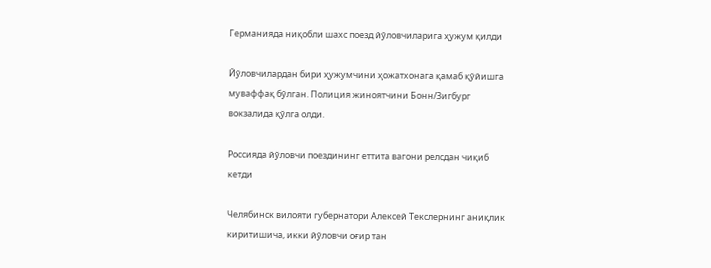Германияда ниқобли шахс поезд йўловчиларига ҳужум қилди

Йўловчилардан бири ҳужумчини ҳожатхонага қамаб қўйишга муваффақ бўлган. Полиция жиноятчини Бонн/Зигбург вокзалида қўлга олди.

Россияда йўловчи поездининг еттита вагони релсдан чиқиб кетди

Челябинск вилояти губернатори Алексей Текслернинг аниқлик киритишича, икки йўловчи оғир тан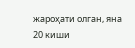жароҳати олган, яна 20 киши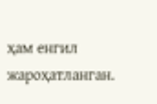ҳам енгил жароҳатланган.